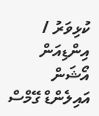ކުޅިވަރު / އިންޑިއަން އޯޝަން އައިލެންޑް ގޭމްސް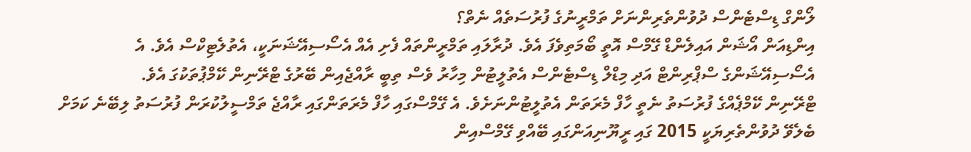ލޯންގް ޑިސްޓެންސް ދުވުންތެރިންނަށް ތަމްރީނުގެ ފުރުސަތެއް ނެތް؟
އިންޑިއަން އޯޝަން އައިލެންޑް ގޭމްސް އޮތީ ބޯމަތިވެފަ އެވެ. ދުރާލައި ތަމްރީންތައް ފެށި އެއް އެސޯސިއޭޝަނަކީ، އެތުލެޓިކްސް އެވެ. އެ އެސޯސިއޭޝަންގެ ސްޕްރިންޓް އަދި މިޑްލް ޑިސްޓެންސް އެތުލީޓުން މިހާރު ވެސް ތިބީ ރާއްޖެއިން ބޭރުގެ ޓްރޭނިން ކޭމްޕުތަކުގަ އެވެ.
ޓްރޭނިން ކޭމްޕެއްގެ ފުރުސަތު ނެތީ ހާފް މެރަތަން އެތުލީޓުންނަށެވެ. އެ ގޭމްސްގައި ހާފް މެރަތަންގައި ރާއްޖެ ތަމްސީލުކުރަން ފުރުސަތު ލިބޭނެ ކަމަށް ބެލެވޭ ދުވުންތެރިޔަކީ 2015 ގައި ރީޔޫނިއަންގައި ބޭއްވި ގޭމްސްއިން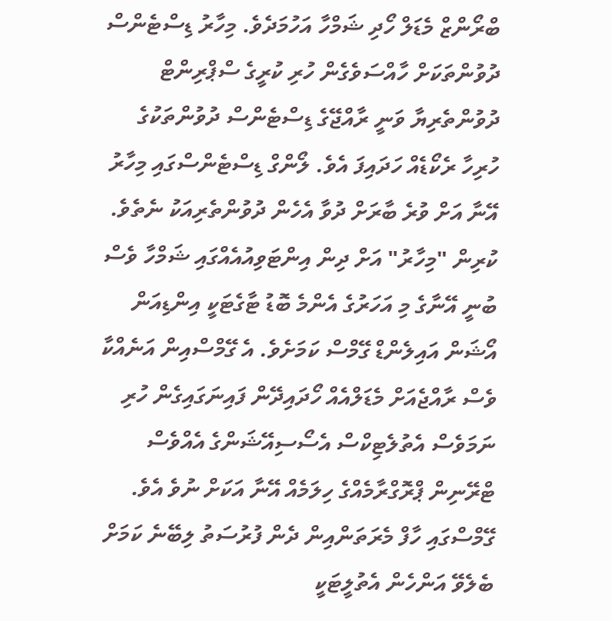ބްރޯންޒް މެޑަލް ހޯދި ޝަމްހާ އަހުމަދެވެ. މިހާރު ޑިސްޓެންސް ދުވުންތަކަށް ހާއްސަވެގެން ހުރި ކުރީގެ ސްޕްރިންޓް ދުވުންތެރިޔާ ވަނީ ރާއްޖޭގެ ޑިސްޓެންސް ދުވުންތަކުގެ ހުރިހާ ރެކޯޑެއް ހަދައިފަ އެވެ. ލޯންގް ޑިސްޓެންސްގައި މިހާރު އޭނާ އަށް ވުރެ ބާރަށް ދުވާ އެހެން ދުވުންތެރިއަކު ނެތެވެ.
ކުރިން "މިހާރު" އަށް ދިން އިންޓަވިއުއެއްގައި ޝަމްހާ ވެސް ބުނީ އޭނާގެ މި އަހަރުގެ އެންމެ ބޮޑު ޓާގެޓަކީ އިންޑިއަން އޯޝަން އައިލެންޑް ގޭމްސް ކަމަށެވެ. އެ ގޭމްސްއިން އަނެއްކާ ވެސް ރާއްޖެއަށް މެޑަލްއެއް ހޯދައިދޭން ފައިނަގައިގެން ހުރި ނަމަވެސް އެތުލެޓިކްސް އެސޯސިއޭޝަންގެ އެއްވެސް ޓްރޭނިން ޕްރޮގްރާމެއްގެ ހިލަމެއް އޭނާ އަކަށް ނުވެ އެވެ.
ގޭމްސްގައި ހާފް މެރަތަންއިން ދެން ފުރުސަތު ލިބޭނެ ކަމަށް ބެލެވޭ އަންހެން އެތުލީޓަކީ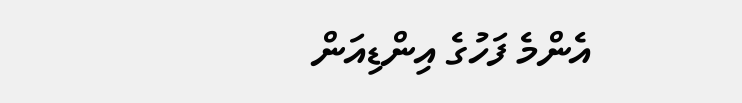އެންމެ ފަހުގެ އިންޑިއަން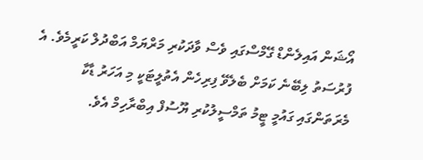އޯޝަން އައިލެންޑް ގޭމްސްގައި ވެސް ވާދަކުރި މަރްޔަމް އަބްދުލް ކަރީމެވެ. އެ ފުރުސަތު ލިބޭނެ ކަމަށް ބެލެވޭ ފިރިހެން އެތުލީޓަކީ މި އަހަރު ޑާކާ މެރަތަންގައި ގައުމީ ޓީމު ތަމްސީލުކުރި ޔޫސުފް އިބްރާހިމް އެވެ.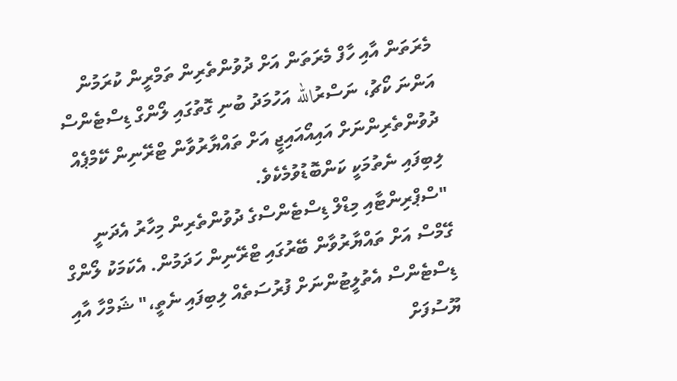މެރަތަން އާއި ހާފް މެރަތަން އަށް ދުވުންތެރިން ތަމްރީން ކުރަމުން އަންނަ ކޯޗު، ނަސްރުالله އަހުމަދު ބުނި ގޮތުގައި ލޯންގް ޑިސްޓެންސް ދުވުންތެރިންނަށް އައިއޯއައިޖީ އަށް ތައްޔާރުވާން ޓްރޭނިން ކޭމްޕެއް ލިބިފައި ނެތުމަކީ ކަންބޮޑުވުމެކެވެ.
"ސްޕްރިންޓާއި މިޑްލް ޑިސްޓެންސްގެ ދުވުންތެރިން މިހާރު އެދަނީ ގޭމްސް އަށް ތައްޔާރުވާން ބޭރުގައި ޓްރޭނިން ހަދަމުން. އެކަމަކު ލޯންގް ޑިސްޓެންސް އެތުލީޓުންނަށް ފުރުސަތެއް ލިބިފައި ނެތީ،" ޝަމްހާ އާއި ޔޫސުފަށް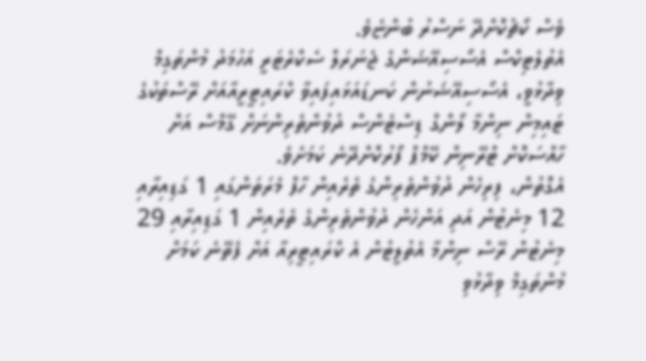ވެސް ކޯޗުކޮށްދޭ ނަސްރު ބުންޏެވެ.
އެތުލެޓިކްސް އެސޯސިއޭޝަންގެ ޖެނަރަލް ސެކްރެޓަރީ އަހުމަދު މުންތަގިމް ވިދާޅުވީ، އެސޯސިއޭޝަނުން ކަނޑައަޅައިފައިވާ ކްރައިޓީރީއާއަށް ރޭސްތަކުގެ ޓައިމިން ނިންމާ ލޯންގް ޑިސްޓެންސް ދުވުންތެރިންނަށް ގޭމްސް އަށް ހާއްސަކޮށް ޓްރޭނިން ކޭމްޕް ފޯރުކޮށްދޭނެ ކަމަށެވެ.
އެގޮތުން، ފިރިހެން ދުވުންތެރިންގެ ތެރެއިން ހާފް މެރަތަންގައި 1 ގަޑިއިރާއި 12 މިނެޓުން އަދި އަންހެން ދުވުންތެރިންގެ ތެރެއިން 1 ގަޑިއިރާއި 29 މިނެޓުން ރޭސް ނިންމާ އެތުލީޓުން އެ ކްރައިޓީރިއާ އަށް ފެތޭނެ ކަމަށް މުންތަގިމް ވިދާޅުވި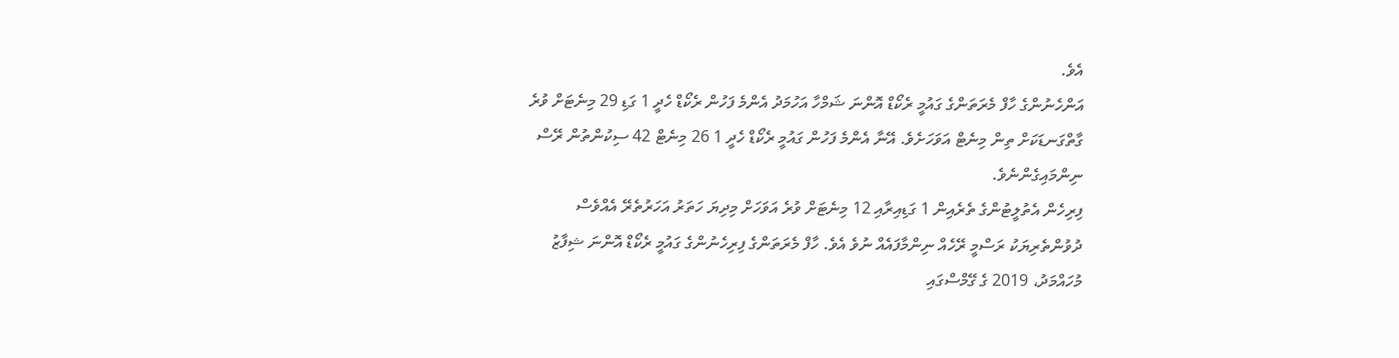އެވެ.
އަންހެނުންގެ ހާފް މެރަތަންގެ ގައުމީ ރެކޯޑް އޮންނަ ޝަމްހާ އަހުމަދު އެންމެ ފަހުން ރެކޯޑް ހެދީ 1 ގަޑި 29 މިނެޓަށް ވުރެ ގާތްގަނޑަކަށް ތިން މިނެޓް އަވަހަށެވެ. އޭނާ އެންމެ ފަހުން ގައުމީ ރެކޯޑް ހެދީ 1 26 މިނެޓް 42 ސިކުންތުން ރޭސް ނިންމައިގެންނެވެ.
ފިރިހެން އެތުލީޓުންގެ ތެރެއިން 1 ގަޑިއިރާއި 12 މިނެޓަށް ވުރެ އަވަހަށް މިދިޔަ ހަތަރު އަހަރުތެރޭ އެއްވެސް ދުވުންތެރިޔަކު ރަސްމީ ރޭހެއް ނިންމާފައެއް ނުވެ އެވެ. ހާފް މެރަތަންގެ ފިރިހެނުންގެ ގައުމީ ރެކޯޑް އޮންނަ ޝިފާޒު މުހައްމަދު، 2019 ގެ ގޭމްސްގައި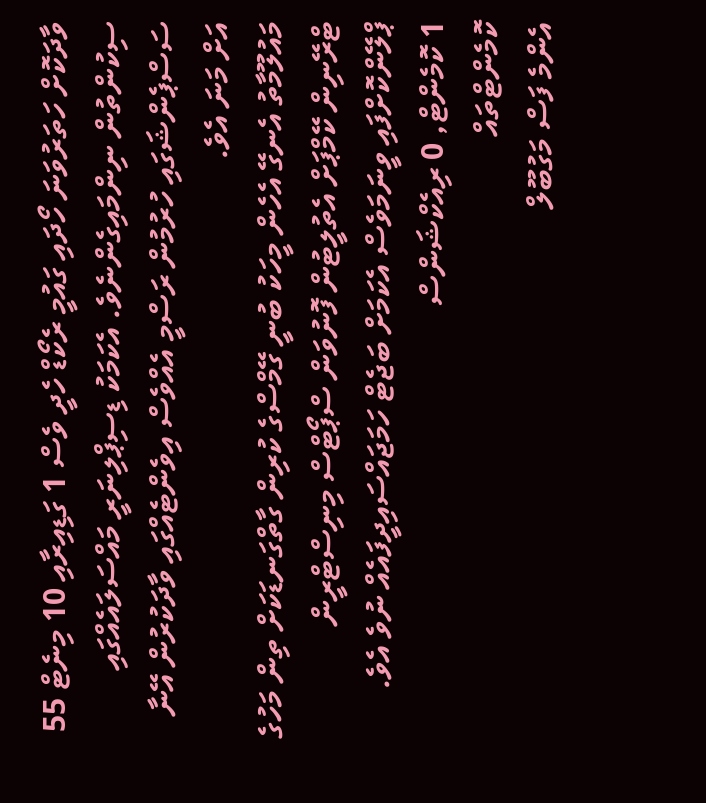ވާދަކޮށް ހަތަރުވަނަ ހޯދައި ގައުމީ ރެކޯޑް ހެދީ ވެސް 1 ގަޑިއިރާއި 10 މިނެޓް 55 ސިކުންތުން ނިންމައިގެންނެވެ. އެކަމަކު ޑިސިޕްލިނަރީ މައްސަލައެއްގައި ސަސްޕެންޝަގައި ހުރުމުން ރަސްމީ އެއްވެސް އިވެންޓެއްގައި ވާދަކުރުން އޭނާ އަށް މަނަ އެވެ.
މައުލޫމާތު އެނގޭ އެހެން މީހަކު ބުނީ ގޭމްސްގެ ކުރިން ގާތްގަނޑަކަށް ތިން މަހުގެ ޓްރޭނިން ކޭމްޕަށް އެތުލީޓުން ފޮނުވަން ސްޕޯޓްސް މިނިސްޓްރީން ޕްލޭންކޮށްފައި ވީނަމަވެސް އެކަމަށް ބަޖެޓް ހަމަޖައްސައިދީފައެއް ނުވެ އެވެ.
1 ކޮމެންޓް, 0 ރިއެކްޝަންސް
ކޮމެންޓްތައް
އެންމެ ފަސް މަގުބޫލް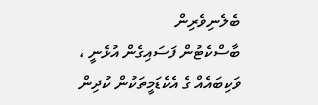ބެލެނިވެރިން
ބާސްކެޓުން ފަސައިގެން އުޅެނީ ، ވަކިބައެއް ގެ އެކެޑަމީތަކުން ކުދިން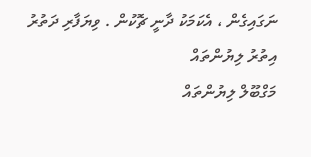ނަގައިގެން ، އެކަމަކު ދާނީ ޗޮކުން . ވިޔަފާރި ދަތުރު
އިތުރު ލިޔުންތައް
މަގްބޫލް ލިޔުންތައް